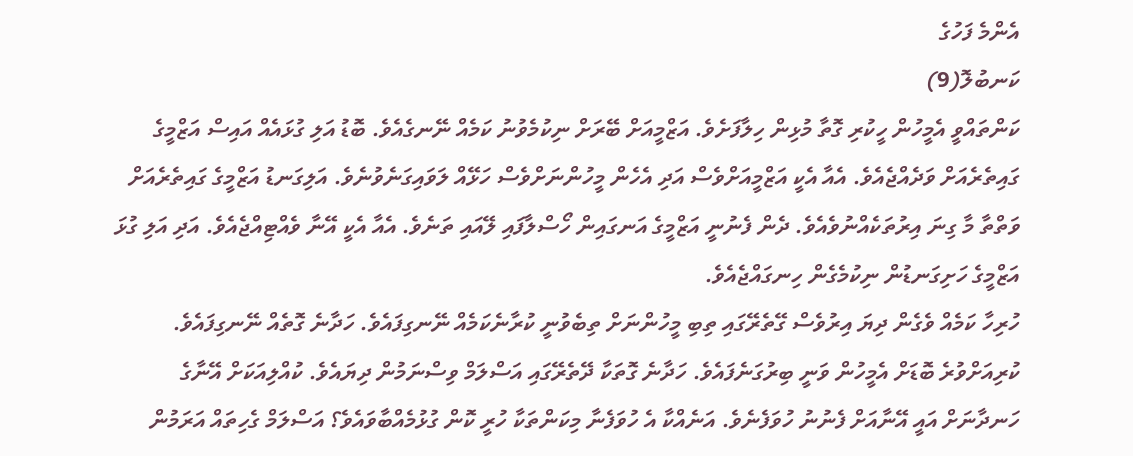އެންމެ ފަހުގެ
ކަނބުލޮ(9)
ކަންތައްވީ އެމީހުން ހީކުރި ގޮތާ މުޅިން ހިލާފަށެވެ. އަޒްމީއަށް ބޭރަށް ނިކުމެވުނު ކަމެއް ނޭނގެއެވެ. ބޮޑު އަލި ގުޅައެއް އައިސް އަޒްމީގެ ގައިތެރެއަށް ވަދެއްޖެއެވެ. އެއާ އެކީ އަޒްމީއަށްވެސް އަދި އެހެން މީހުންނަށްވެސް ހަޅޭއް ލަވައިގަނެވުނެވެ. އަލިގަނޑު އަޒްމީގެ ގައިތެރެއަށް ވަތްތާ މާ ގިނަ އިރުތަކެއްނުވެއެވެ. ދެން ފެނުނީ އަޒްމީގެ އަނގައިން ހޯސްލާފައި ލޭއައި ތަނެވެ. އެއާ އެކީ އޭނާ ވެއްޓިއްޖެއެވެ. އަދި އަލި ގުޅަ އަޒްމީގެ ހަށިގަނޑުން ނިކުމެގެން ހިނގައްޖެއެވެ.
ހުރިހާ ކަމެއް ވެގެން ދިޔަ އިރުވެސް ގޭތެރޭގައި ތިބި މީހުންނަށް ތިބެވުނީ ކުރާނެކަމެއް ނޭނގިފައެވެ. ހަދާނެ ގޮތެއް ނޭނގިފައެވެ. ކުރިއަށްވުރެ ބޮޑަށް އެމީހުން ވަނީ ބިރުގަނެފައެވެ. ހަދާނެ ގޮތަކާ ދޭތެރޭގައި އަސްލަމް ވިސްނަމުން ދިޔައެވެ. ކުއްލިއަކަށް އޭނާގެ ހަނދާނަށް އައީ އޭނާއަށް ފެނުނު ހުވަފެނެވެ. އަނެއްކާ އެ ހުވަފެނާ މިކަންތަކާ ހުރީ ކޮން ގުޅުމެއްބާވައެވެ؟ އަސްލަމް ގެހިތައް އަރަމުން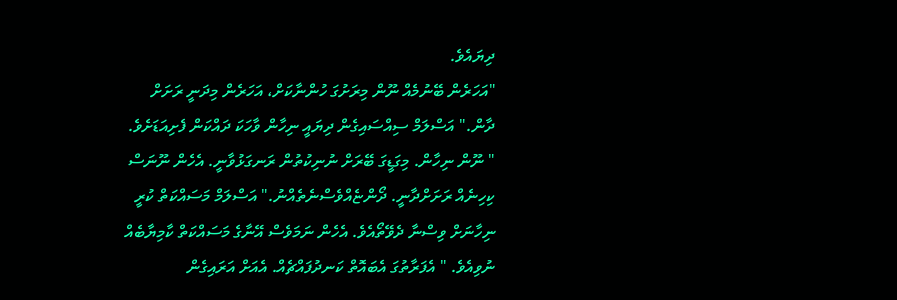ދިޔައެވެ.
"އަހަރެން ބޭނުމެއް ނޫން މިރަށުގަ ހުންނާކަށް، އަހަރެން މިދަނީ ރަށަށް ދާން." އަސްލަމް ސިއްސައިގެން ދިޔައީ ނިހާން ވާހަކަ ދައްކަން ފެށިއަޑަށެވެ. " ނޫން ނިހާން. މިގަޑީގަ ބޭރަށް ނުނިކުތުން ރަނގަޅުވާނީ. އެހެން ނޫނަސް ކިހިނެއް ރަށަށްދާނީ. ދޯންޏެއްވެސްނެތެއްނު." އަސްލަމް މަސައްކަތް ކުރީ ނިހާނަށް ވިސްނާ ދެވޭތޯއެވެ. އެހެން ނަމަވެސް އޭނާގެ މަސައްކަތް ކާމިޔާބެއް ނުވިއެވެ. " އެފަރާތުގަ އެބައޮތް ކަނދުފައްޗެއް. އެއަށް އަރައިގެން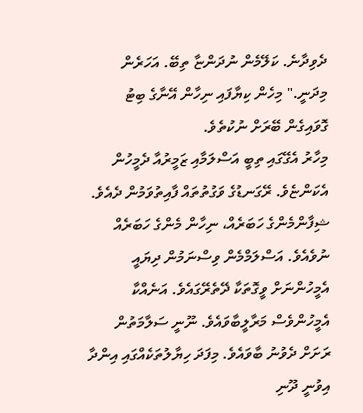ދެވިދާނެ. ކަލޭމެން ނުދަންޏާ ތިބޭ. އަހަރެން މިދަނީ." މިހެން ކިޔާފައި ނިހާން އޭނާގެ ބިޓު ގޮވައިގެން ބޭރަށް ނުކުތެވެ.
މިހާރު އެގޭގައި ތިބީ އަސްލަމާއި ޒަމީރުއާ ދެމީހުން އެކަންޏެވެ. ރޭގަނޑުގެ ވަގުތުތައް ފާއިތުވަމުން ދެއެވެ. ޝިފާންމެންގެ ހަބަރެއް، ނިހާން މެންގެ ހަބަރެއް ނުވެއެވެ. އަސްލަމްމެން ވިސްނަމުން ދިޔައީ އެމީހުންނަށް ވީގޮތަކާ ދޭތެރޭގައެވެ. އަނެއްކާ އެމީހުންވެސް މަރާލީބާވައެވެ. ނޫނީ ސަލާމަތުން ރަށަށް ދެވުނު ބާވައެވެ. މިފަދަ ހިޔާލުތަކެއްގައި އިންދާ އިވުނީ ދޫނި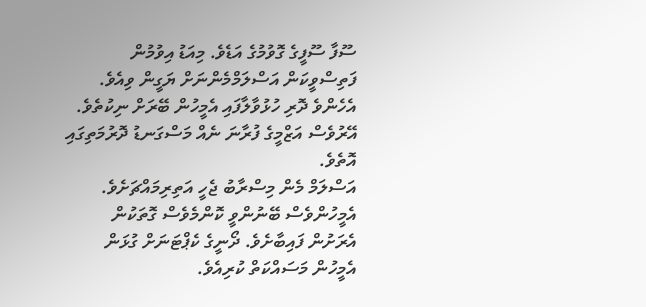ސޫފާ ސޫފީގެ ގޮވުމުގެ އަޑެވެ. މިއަޑު އިވުމުން ފަތިސްވީކަން އަސްލަމްމެންނަށް ޔަގީން ވިއެވެ. އެހެންވެ ދޮރި ހުޅުވާލާފައި އެމީހުން ބޭރަށް ނިކުތެވެ. އޭރުވެސް އަޒްމީގެ ފުރާނަ ނެއް މަސްގަނޑު ދޮރުމަތިގައި އޮތެވެ.
އަސްލަމް މެން މިސްރާބު ޖެހީ އަތިރިމައްޗަށެވެ. އެމީހުންވެސް ބޭނުންވީ ކޮންމެވެސް ގޮތަކުން އެރަށުން ފައިބާށެވެ. ދޯނީގެ ކެޕްޓަނަށް ގުޅަން އެމީހުން މަސައްކަތް ކުރިއެވެ.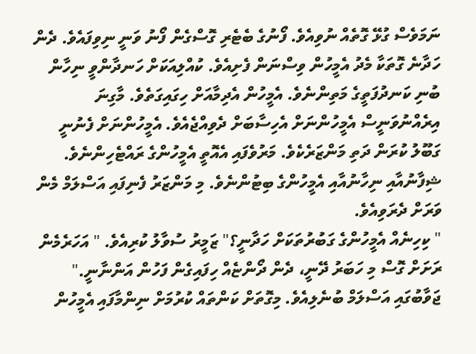ނަމަވެސް ގުޅޭ ގޮތެއް ނުވިއެވެ. ފޯނުގެ ބެޓެރި ގޮސްގެން ފޯނު ވަނީ ނިވިފައެވެ. ދެން ހަދާނެ ގޮތަކާ މެދު އެމީހުން ވިސްނަން ފެށިއެވެ. ކުއްލިއަކަށް ހަނދާންވީ ނިހާން ބުނި ކަނދުފަތީގެ މަތިންނެވެ. އެމީހުން އެދިމާއަށް ހިގައިގަތެވެ. މާގިނަ އިރެއްނުވަނީސް އެމީހުންނަށް އެހިސާބަށް ދެވިއްޖެއެވެ. އެމީހުންނަށް ފެނުނީ ގަބޫލު ކުރަން ދަތި މަންޒަރެކެވެ. މަރުވެފައި އެއޮތީ އެމީހުންގެ ރައްޓެހިންނެވެ. ޝިފާނުއާއި ނިހާނުއާއި އެމީހުންގެ ބިޓުންނެވެ. މި މަންޒަރު ފެނިފައި އަސްލަމް މެން ވަރަށް ދެރަވިއެވެ.
" ކިހިނެއް އެމީހުންގެ ގަބުރުތަކަށް ހަދާނީ؟" ޒަމީރު ސުވާލު ކުރިއެވެ. " އަހަރެމެން ރަށަށް ގޮސް މި ހަބަރު ދޭނީ، ދެން ދޯންޏެއް ހިފައިގެން ފަހުން އަންނާނީ." ޖަވާބުގައި އަސްލަމް ބުނެލިއެވެ. މިގޮތަށް ކަންތައް ކުރުމަށް ނިންމާފައި އެމީހުން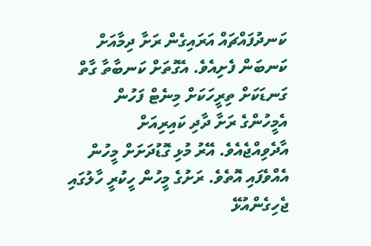ކަނދުފައްޗައް އަރައިގެން ރަށާ ދިމާއަށް ކަނބަން ފެށިއެވެ. އެގޮތަށް ކަނބާތާ ގާތް ގަނޑަކަށް ތިރީހަކަށް މިނެޓް ފަހުން އެމީހުންގެ ރަށާ ދާދި ކައިރިއަށް އާދެވިއްޖެއެވެ. އޭރު މުޅި ގޮޑުދަށަށް މީހުން އެއްވެފައި އޮތެވެ. ރަށުގެ މީހުން ހީކުރީ ހާލުގައި ޖެހިގެންއުޅޭ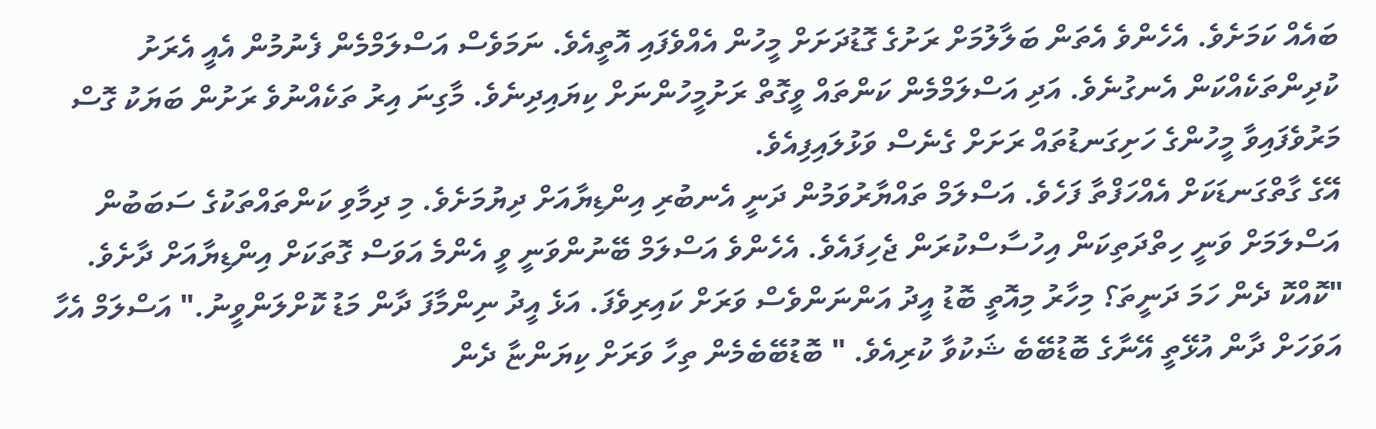ބައެއް ކަމަށެވެ. އެހެންވެ އެތަން ބަލާލުމަށް ރަށުގެ ގޮޑުދަށަށް މީހުން އެއްވެފައި އޮތީއެވެ. ނަމަވެސް އަސްލަމްމެން ފެނުމުން އެއީ އެރަށު ކުދިންތަކެއްކަން އެނގުނެވެ. އަދި އަސްލަމްމެން ކަންތައް ވީގޮތް ރަށުމީހުންނަށް ކިޔައިދިނެވެ. މާގިނަ އިރު ތަކެއްނުވެ ރަށުން ބަޔަކު ގޮސް މަރުވެފައިވާ މީހުންގެ ހަށިގަނޑުތައް ރަށަށް ގެނެސް ވަޅުލައިފިއެވެ.
އޭގެ ގާތްގަނޑަކަށް އެއްހަފްތާ ފަހެވެ. އަސްލަމް ތައްޔާރުވަމުން ދަނީ އެނބުރި އިންޑިޔާއަށް ދިޔުމަށެވެ. މި ދިމާވި ކަންތައްތަކުގެ ސަބަބުން އަސްލަމަށް ވަނީ ހިތްދަތިކަން އިހުސާސްކުރަން ޖެހިފައެވެ. އެހެންވެ އަސްލަމް ބޭނުންވަނީ ވީ އެންމެ އަވަސް ގޮތަކަށް އިންޑިޔާއަށް ދާށެވެ.
"ކޮއްކޮ ދެން ހަމަ ދަނީތަ؟ މިހާރު މިއޮތީ ބޮޑު އީދު އަންނަންވެސް ވަރަށް ކައިރިވެފަ. އަޅެ އީދު ނިންމާފަ ދާން މަޑު ކޮށްލަންވީނު." އަސްލަމް އެހާ އަވަހަށް ދާން އުޅޭތީ އޭނާގެ ބޮޑުބޭބެ ޝަކުވާ ކުރިއެވެ. " ބޮޑުބޭބެމެން ތިހާ ވަރަށް ކިޔަންޏާ ދެން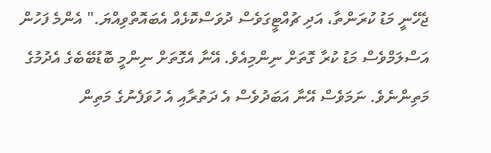ޖެހޭނީ މަޑު ކުރަންތާ، އަދި ޗުއްޓީގަވެސް ދުވަސްކޮޅެއް އެބައޮތްވިއްޔަ." އެންމެ ފަހުން އަސްލަމްވެސް މަޑު ކުރާ ގޮތަށް ނިންމިއެވެ. އޭނާ އެގޮތަށް ނިންމީ ބޮޑުބޭބެގެ އެދުމުގެ މަތިންނެވެ. ނަމަވެސް އޭނާ އަބަދުވެސް އެ ދަތުރާއި އެ ހުވަފެނުގެ މަތިން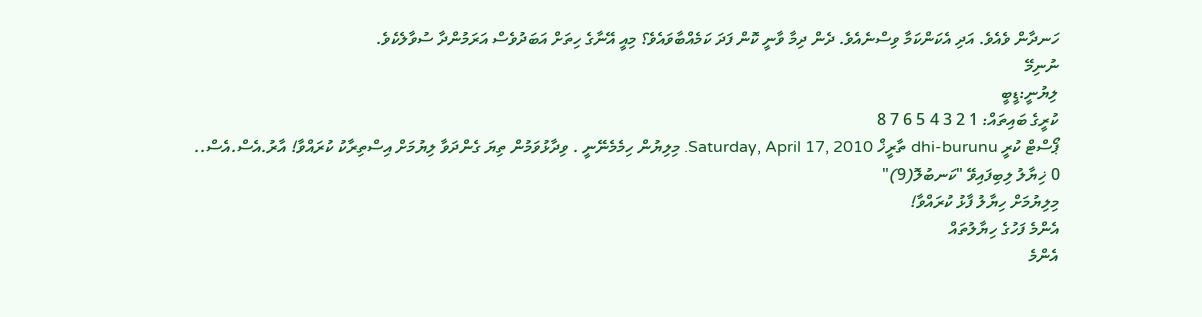ހަނދާން ވެއެވެ. އަދި އެކަންކަމާ ވިސްނެއެވެ. ދެން ދިމާ ވާނީ ކޮން ފަދަ ކަމެއްބާވައެވެ؟ މިއީ އޭނާގެ ހިތަށް އަބަދުވެސް އަރަމުންދާ ސުވާލެކެވެ.
ނުނިމޭ
ލިޔުނީ:ޑީބީ
ކުރީގެ ބައިތައް: 1 2 3 4 5 6 7 8
ޕޯސްޓް ކުރީ dhi-burunu ތާރީޚް Saturday, April 17, 2010. މިލިޔުން ހިމެމެނޭނީ . ވިދާޅުވަމުން ތިޔަ ގެންދަވާ ލިޔުމަށް އިސްތިރާކު ކުރައްވާ! އާރު.އެސް.އެސް..
0 ޚިޔާލު ލިބިފައިވޭ "ކަނބުލޮ(9)"
މިލިޔުމަށް ހިޔާލު ފާޅު ކުރައްވާ!
އެންމެ ފަހުގެ ހިޔާލުތައް
އެންމެ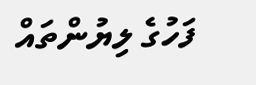ފަހުގެ ލިޔުންތައް